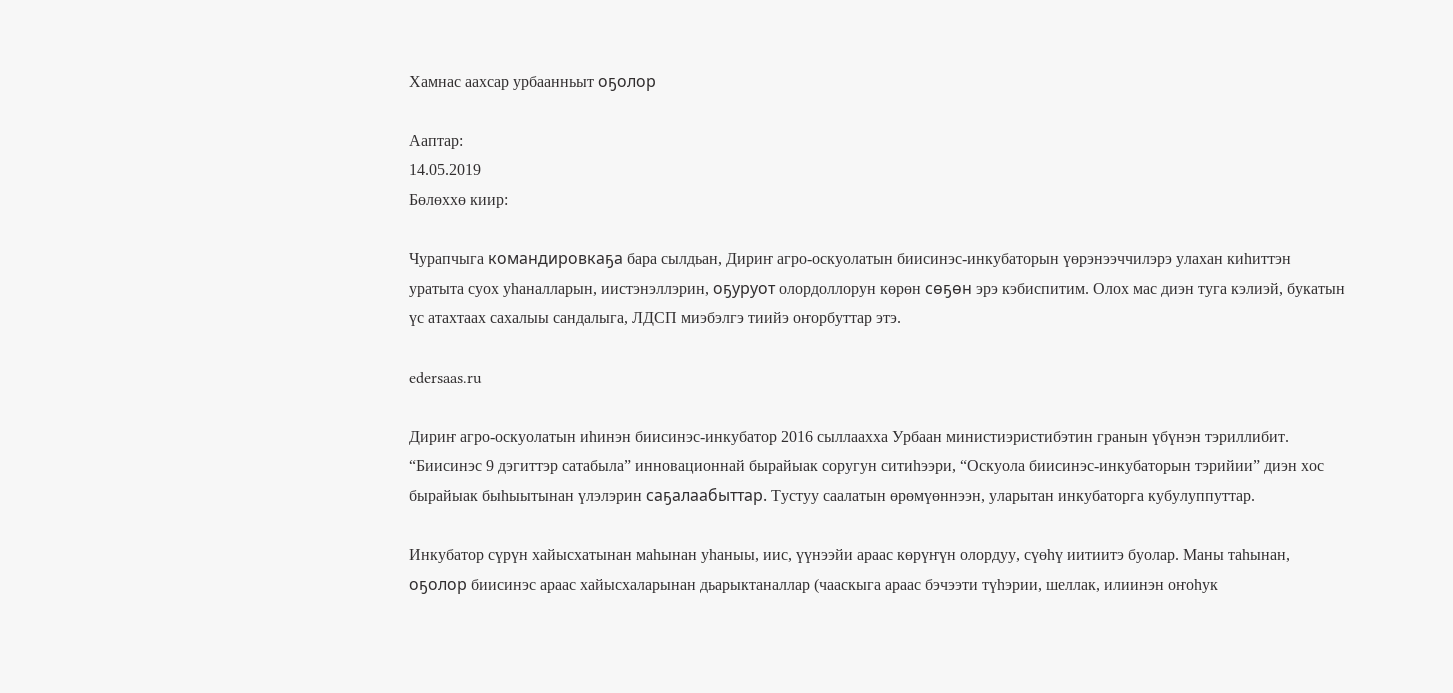Хамнас аахсар урбаанньыт оҕолор

Ааптар:
14.05.2019
Бөлөххө киир:

Чурапчыга командировкаҕа бара сылдьан, Дириҥ агро-оскуолатын биисинэс-инкубаторын үөрэнээччилэрэ улахан киһиттэн уратыта суох уһаналларын, иистэнэллэрин, оҕуруот олордоллорун көрөн сөҕөн эрэ кэбиспитим. Олох мас диэн туга кэлиэй, букатын үс атахтаах сахалыы сандалыга, ЛДСП миэбэлгэ тиийэ оҥорбуттар этэ.

edersaas.ru

Дириҥ агро-оскуолатын иһинэн биисинэс-инкубатор 2016 сыллаахха Урбаан министиэристибэтин гранын үбүнэн тэриллибит. “Биисинэс 9 дэгиттэр сатабыла” инновационнай бырайыак соругун ситиһээри, “Оскуола биисинэс-инкубаторын тэрийии” диэн хос бырайыак быһыытынан үлэлэрин саҕалаабыттар. Тустуу саалатын өрөмүөннээн, уларытан инкубаторга кубулуппуттар.

Инкубатор сүрүн хайысхатынан маһынан уһаныы, иис, үүнээйи араас көрүҥүн олордуу, сүөһү иитиитэ буолар. Маны таһынан, оҕолор биисинэс араас хайысхаларынан дьарыктаналлар (чааскыга араас бэчээти түһэрии, шеллак, илиинэн оҥоһук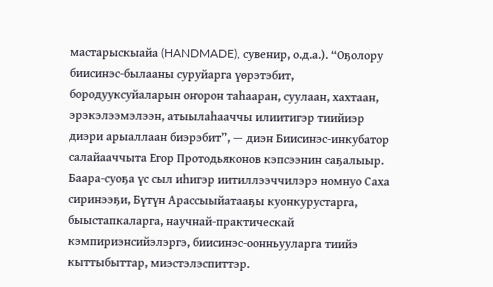мастарыскыайа (HANDMADE), сувенир, о.д.а.). “Оҕолору биисинэс-былааны суруйарга үөрэтэбит, бородууксуйаларын оҥорон таһааран, суулаан, хахтаан, эрэкэлээмэлээн, атыылаһааччы илиитигэр тиийиэр диэри арыаллаан биэрэбит”, — диэн Биисинэс-инкубатор салайааччыта Егор Протодьяконов кэпсээнин саҕалыыр. Баара-суоҕа үс сыл иһигэр иитиллээччилэрэ номнуо Саха сиринээҕи, Бүтүн Арассыыйатааҕы куонкурустарга, быыстапкаларга, научнай-практическай кэмпириэнсийэлэргэ, биисинэс-оонньууларга тиийэ кыттыбыттар, миэстэлэспиттэр.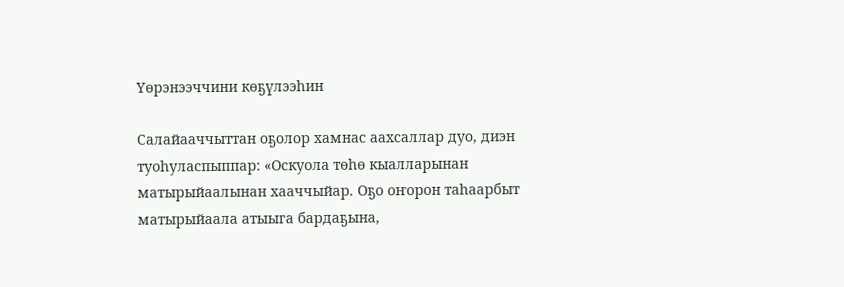Үөрэнээччини көҕүлээһин

Салайааччыттан оҕолор хамнас аахсаллар дуо, диэн туоһуласпыппар: «Оскуола төһө кыалларынан матырыйаалынан хааччыйар. Оҕо оҥорон таһаарбыт матырыйаала атыыга бардаҕына,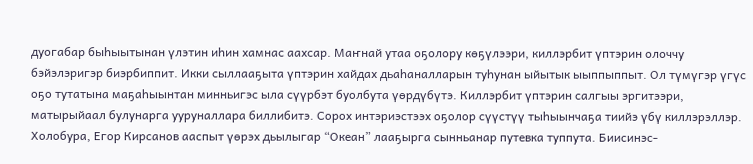дуогабар быһыытынан үлэтин иһин хамнас аахсар. Маҥнай утаа оҕолору көҕүлээри, киллэрбит үптэрин олоччу бэйэлэригэр биэрбиппит. Икки сыллааҕыта үптэрин хайдах дьаһаналларын туһунан ыйытык ыыппыппыт. Ол түмүгэр үгүс оҕо тутатына маҕаһыынтан минньигэс ыла сүүрбэт буолбута үөрдүбүтэ. Киллэрбит үптэрин салгыы эргитээри, матырыйаал булунарга ууруналлара биллибитэ. Сорох интэриэстээх оҕолор сүүстүү тыһыынчаҕа тиийэ үбү киллэрэллэр. Холобура, Егор Кирсанов ааспыт үөрэх дьылыгар “Океан” лааҕырга сынньанар путевка туппута. Биисинэс-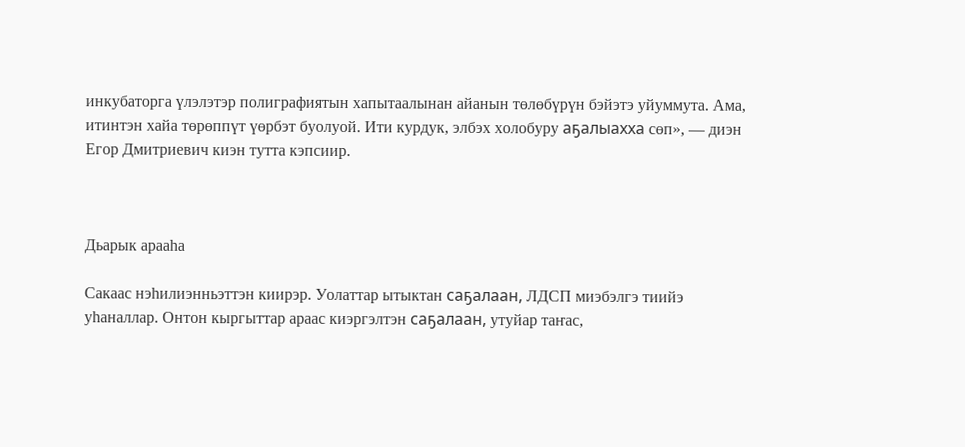инкубаторга үлэлэтэр полиграфиятын хапытаалынан айанын төлөбүрүн бэйэтэ уйуммута. Ама, итинтэн хайа төрөппүт үөрбэт буолуой. Ити курдук, элбэх холобуру аҕалыахха сөп», — диэн Егор Дмитриевич киэн тутта кэпсиир.



Дьарык арааһа

Сакаас нэһилиэнньэттэн киирэр. Уолаттар ытыктан саҕалаан, ЛДСП миэбэлгэ тиийэ уһаналлар. Онтон кыргыттар араас киэргэлтэн саҕалаан, утуйар таҥас,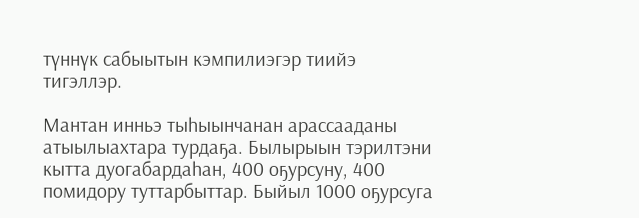түннүк сабыытын кэмпилиэгэр тиийэ тигэллэр.

Мантан инньэ тыһыынчанан арассааданы атыылыахтара турдаҕа. Былырыын тэрилтэни кытта дуогабардаһан, 400 оҕурсуну, 400 помидору туттарбыттар. Быйыл 1000 оҕурсуга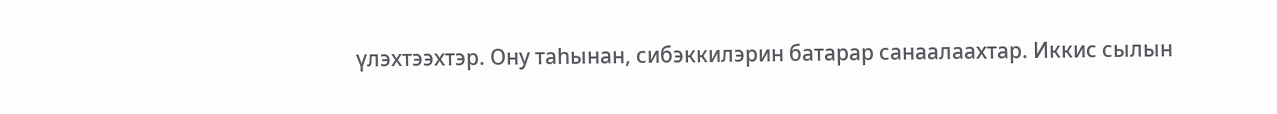үлэхтээхтэр. Ону таһынан, сибэккилэрин батарар санаалаахтар. Иккис сылын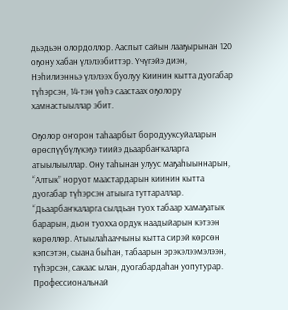дьэдьэн олордоллор. Ааспыт сайын лааҕырынан 120 оҕону хабан үлэлээбиттэр. Үчүгэйэ диэн, Нэһилиэнньэ үлэлээх буолуу Киинин кытта дуогабар түһэрсэн, 14-тэн үөһэ саастаах оҕолору хамнастыыллар эбит.

Оҕолор оҥорон таһаарбыт бородууксуйаларын өрөспүүбүлүкэҕэ тиийэ дьаарбаҥкаларга атыылыыллар. Ону таһынан улуус маҕаһыыннарын, “Алтык” норуот маастардарын киинин кытта дуогабар түһэрсэн атыыга туттараллар. “Дьаарбаҥкаларга сылдьан туох табаар хамаҕатык барарын, дьон туохха ордук наадыйарын кэтээн көрөллөр. Атыылаһааччыны кытта сирэй көрсөн кэпсэтэн, сыана быһан, табаарын эрэкэлээмэлээн, түһэрсэн, сакаас ылан, дуогабардаһан уопутурар. Профессиональнай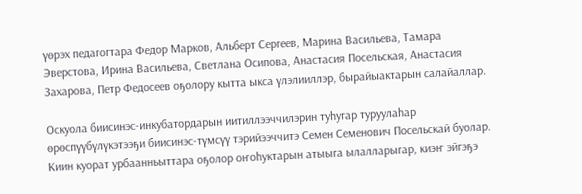үөрэх педагогтара Федор Марков, Альберт Сергеев, Марина Васильева, Тамара Эверстова, Ирина Васильева, Светлана Осипова, Анастасия Посельская, Анастасия Захарова, Петр Федосеев оҕолору кытта ыкса үлэлииллэр, бырайыактарын салайаллар.

Оскуола биисинэс-инкубатордарын иитиллээччилэрин туһугар туруулаһар өрөспүүбүлүкэтээҕи биисинэс-түмсүү тэрийээччитэ Семен Семенович Посельскай буолар. Киин куорат урбаанньыттара оҕолор оҥоһуктарын атыыга ылалларыгар, киэҥ эйгэҕэ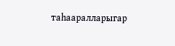таһааралларыгар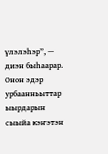үлэлэһэр”, — диэн быһаарар. Онон эдэр урбаанньыттар ыырдарын сыыйа кэҥэтэн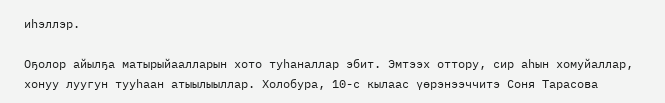иһэллэр.

Оҕолор айылҕа матырыйаалларын хото туһаналлар эбит. Эмтээх оттору, сир аһын хомуйаллар, хонуу луугун тууһаан атыылыыллар. Холобура, 10-с кылаас үөрэнээччитэ Соня Тарасова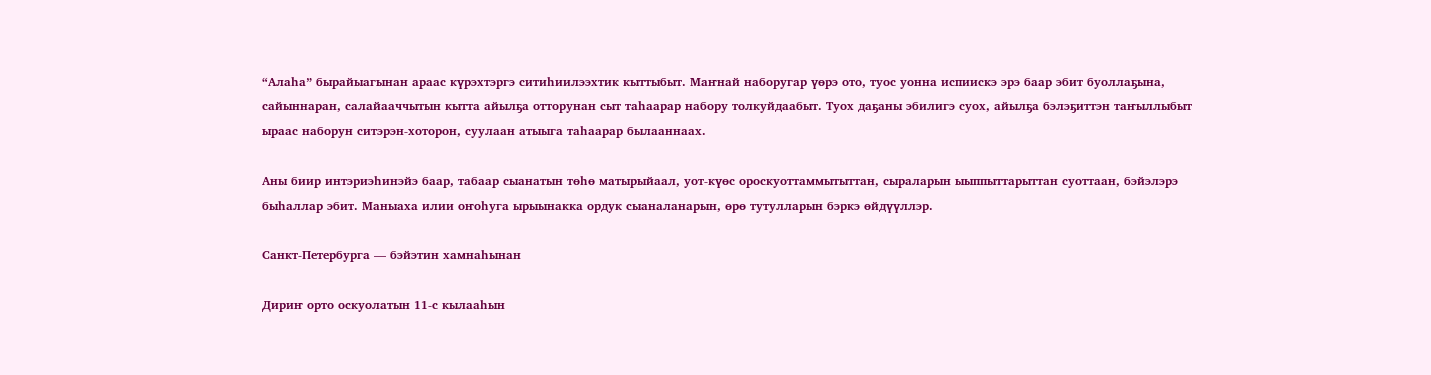“Алаһа” бырайыагынан араас күрэхтэргэ ситиһиилээхтик кыттыбыт. Маҥнай наборугар үөрэ ото, туос уонна испиискэ эрэ баар эбит буоллаҕына, сайыннаран, салайааччытын кытта айылҕа отторунан сыт таһаарар набору толкуйдаабыт. Туох даҕаны эбилигэ суох, айылҕа бэлэҕиттэн таҥыллыбыт ыраас наборун ситэрэн-хоторон, суулаан атыыга таһаарар былааннаах.

Аны биир интэриэһинэйэ баар, табаар сыанатын төһө матырыйаал, уот-күөс ороскуоттаммытыттан, сыраларын ыыппыттарыттан суоттаан, бэйэлэрэ быһаллар эбит. Маныаха илии оҥоһуга ырыынакка ордук сыаналанарын, өрө тутулларын бэркэ өйдүүллэр.

Санкт-Петербурга — бэйэтин хамнаһынан

Дириҥ орто оскуолатын 11-с кылааһын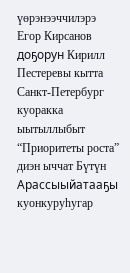үөрэнээччилэрэ Егор Кирсанов доҕорун Кирилл Пестеревы кытта Санкт-Петербург куоракка ыытыллыбыт “Приоритеты роста” диэн ыччат Бүтүн Арассыыйатааҕы куонкуруһугар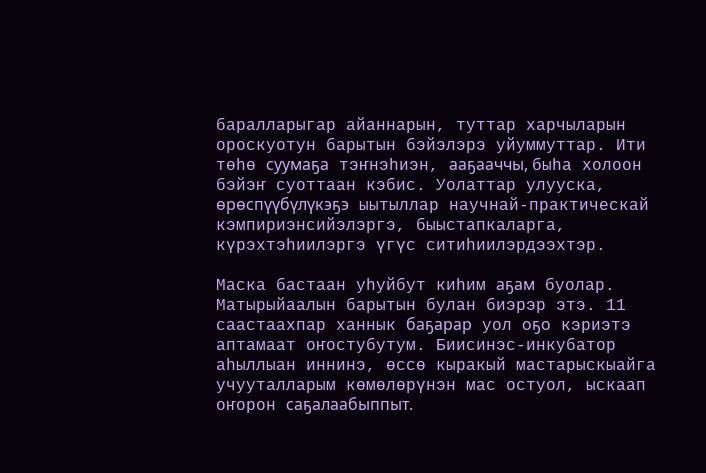баралларыгар айаннарын, туттар харчыларын ороскуотун барытын бэйэлэрэ уйуммуттар. Ити төһө суумаҕа тэҥнэһиэн, ааҕааччы, быһа холоон бэйэҥ суоттаан кэбис. Уолаттар улууска, өрөспүүбүлүкэҕэ ыытыллар научнай-практическай кэмпириэнсийэлэргэ, быыстапкаларга, күрэхтэһиилэргэ үгүс ситиһиилэрдээхтэр.

Маска бастаан уһуйбут киһим аҕам буолар. Матырыйаалын барытын булан биэрэр этэ. 11 саастаахпар ханнык баҕарар уол оҕо кэриэтэ аптамаат оҥостубутум. Биисинэс-инкубатор аһыллыан иннинэ, өссө кыракый мастарыскыайга учууталларым көмөлөрүнэн мас остуол, ыскаап оҥорон саҕалаабыппыт.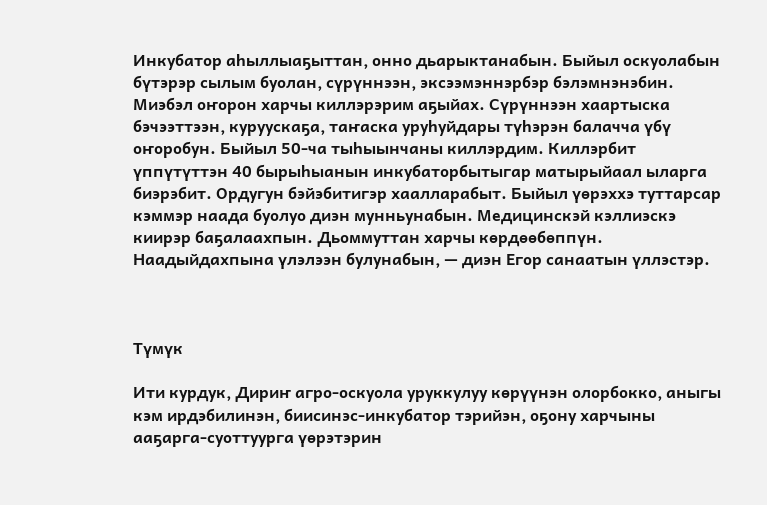Инкубатор аһыллыаҕыттан, онно дьарыктанабын. Быйыл оскуолабын бүтэрэр сылым буолан, сүрүннээн, эксээмэннэрбэр бэлэмнэнэбин. Миэбэл оҥорон харчы киллэрэрим аҕыйах. Сүрүннээн хаартыска бэчээттээн, куруускаҕа, таҥаска уруһуйдары түһэрэн балачча үбү оҥоробун. Быйыл 50-ча тыһыынчаны киллэрдим. Киллэрбит үппүтүттэн 40 бырыһыанын инкубаторбытыгар матырыйаал ыларга биэрэбит. Ордугун бэйэбитигэр хаалларабыт. Быйыл үөрэххэ туттарсар кэммэр наада буолуо диэн мунньунабын. Медицинскэй кэллиэскэ киирэр баҕалаахпын. Дьоммуттан харчы көрдөөбөппүн. Наадыйдахпына үлэлээн булунабын, — диэн Егор санаатын үллэстэр.



Түмүк

Ити курдук, Дириҥ агро-оскуола уруккулуу көрүүнэн олорбокко, аныгы кэм ирдэбилинэн, биисинэс-инкубатор тэрийэн, оҕону харчыны ааҕарга-суоттуурга үөрэтэрин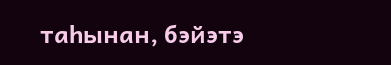таһынан, бэйэтэ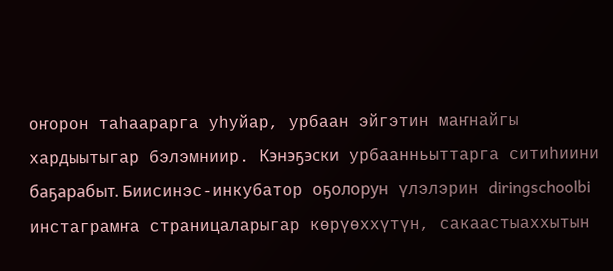оҥорон таһаарарга уһуйар, урбаан эйгэтин маҥнайгы хардыытыгар бэлэмниир. Кэнэҕэски урбаанньыттарга ситиһиини баҕарабыт. Биисинэс-инкубатор оҕолорун үлэлэрин diringschoolbi инстаграмҥа страницаларыгар көрүөххүтүн, сакаастыаххытын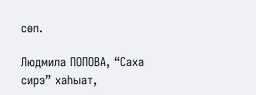сөп.

Людмила ПОПОВА, “Саха сирэ” хаһыат,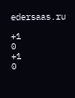edersaas.ru

+1
0
+1
0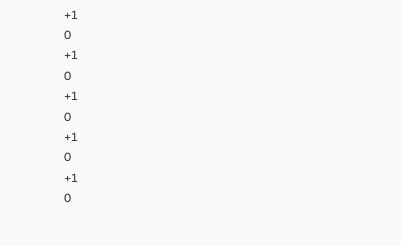+1
0
+1
0
+1
0
+1
0
+1
0